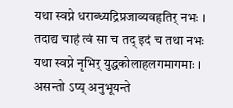यथा स्वप्ने धराब्ध्यद्रिप्रजाव्यवहृतिर् नभः । तदाद्य चाहं त्वं सा च तद् इदं च तथा नभः
यथा स्वप्ने नृभिर् युद्धकोलाहलगमागमाः । असन्तो ऽप्य् अनुभूयन्ते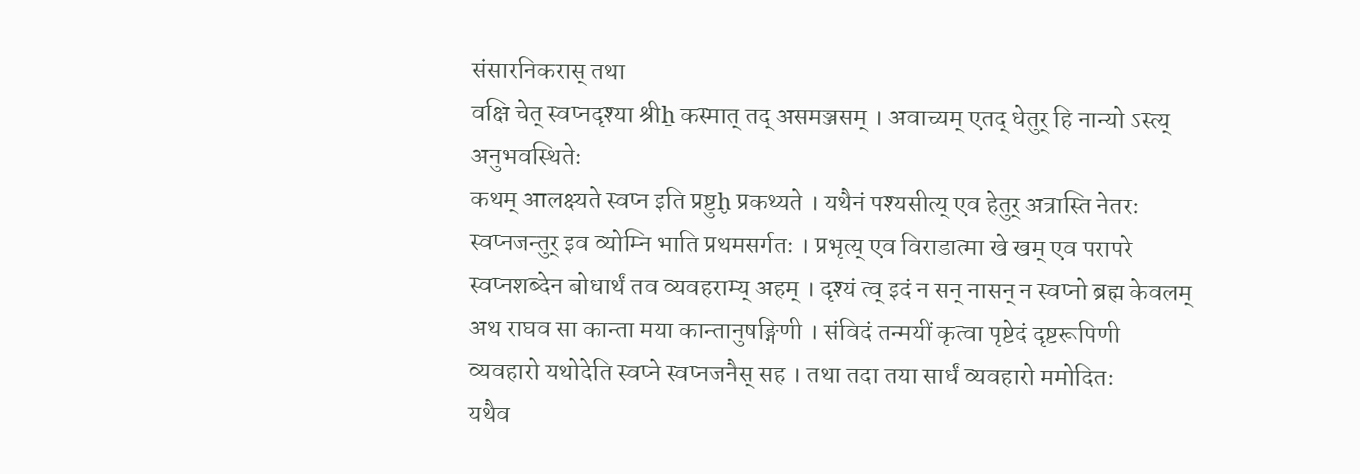संसारनिकरास् तथा
वक्षि चेत् स्वप्नदृश्या श्रीẖ कस्मात् तद् असमञ्जसम् । अवाच्यम् एतद् धेतुर् हि नान्यो ऽस्त्य् अनुभवस्थितेः
कथम् आलक्ष्यते स्वप्न इति प्रष्टुḫ प्रकथ्यते । यथैनं पश्यसीत्य् एव हेतुर् अत्रास्ति नेतरः
स्वप्नजन्तुर् इव व्योम्नि भाति प्रथमसर्गतः । प्रभृत्य् एव विराडात्मा खे खम् एव परापरे
स्वप्नशब्देन बोधार्थं तव व्यवहराम्य् अहम् । दृश्यं त्व् इदं न सन् नासन् न स्वप्नो ब्रह्म केवलम्
अथ राघव सा कान्ता मया कान्तानुषङ्गिणी । संविदं तन्मयीं कृत्वा पृष्टेदं दृष्टरूपिणी
व्यवहारो यथोदेति स्वप्ने स्वप्नजनैस् सह । तथा तदा तया सार्धं व्यवहारो ममोदितः
यथैव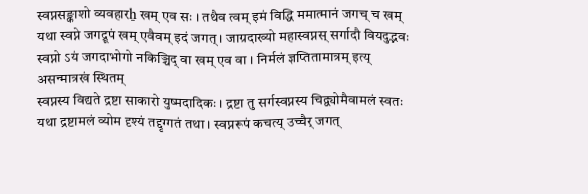स्वप्नसङ्काशो व्यवहारẖ खम् एव सः । तथैव त्वम् इमं विद्धि ममात्मानं जगच् च खम्
यथा स्वप्ने जगद्रूपं खम् एवैवम् इदं जगत् । जाग्रदाख्यो महास्वप्नस् सर्गादौ वियदुद्भवः
स्वप्नो ऽयं जगदाभोगो नकिञ्चिद् वा खम् एव वा । निर्मलं ज्ञप्तितामात्रम् इत्य् असन्मात्रखं स्थितम्
स्वप्नस्य विद्यते द्रष्टा साकारो युष्मदादिकः । द्रष्टा तु सर्गस्वप्नस्य चिद्व्योमैवामलं स्वतः
यथा द्रष्टामलं व्योम दृश्यं तद्दृग्गतं तथा । स्वप्नरूपं कचत्य् उच्चैर् जगत्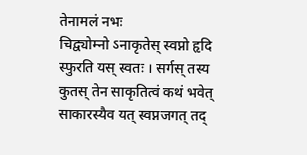तेनामलं नभः
चिद्व्योम्नो ऽनाकृतेस् स्वप्नो हृदि स्फुरति यस् स्वतः । सर्गस् तस्य कुतस् तेन साकृतित्वं कथं भवेत्
साकारस्यैव यत् स्वप्नजगत् तद्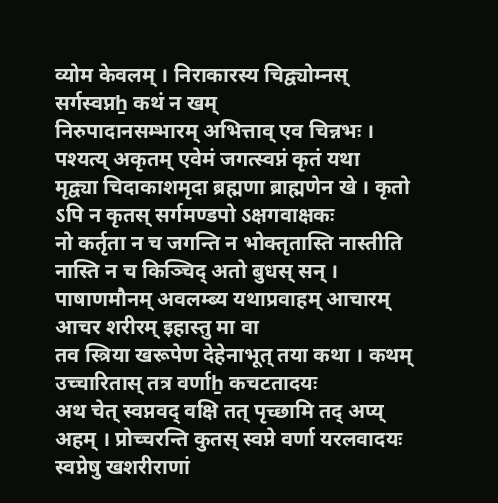व्योम केवलम् । निराकारस्य चिद्व्योम्नस् सर्गस्वप्नẖ कथं न खम्
निरुपादानसम्भारम् अभित्ताव् एव चिन्नभः । पश्यत्य् अकृतम् एवेमं जगत्स्वप्नं कृतं यथा
मृद्व्या चिदाकाशमृदा ब्रह्मणा ब्राह्मणेन खे । कृतो ऽपि न कृतस् सर्गमण्डपो ऽक्षगवाक्षकः
नो कर्तृता न च जगन्ति न भोक्तृतास्ति नास्तीति नास्ति न च किञ्चिद् अतो बुधस् सन् । पाषाणमौनम् अवलम्ब्य यथाप्रवाहम् आचारम् आचर शरीरम् इहास्तु मा वा
तव स्त्रिया खरूपेण देहेनाभूत् तया कथा । कथम् उच्चारितास् तत्र वर्णाẖ कचटतादयः
अथ चेत् स्वप्नवद् वक्षि तत् पृच्छामि तद् अप्य् अहम् । प्रोच्चरन्ति कुतस् स्वप्ने वर्णा यरलवादयः
स्वप्नेषु खशरीराणां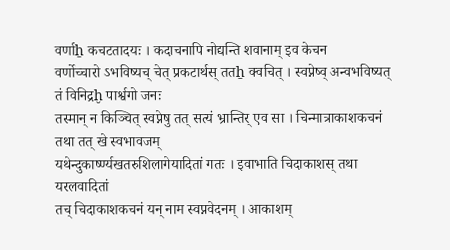वर्णाẖ कचटतादयः । कदाचनापि नोद्यन्ति शवानाम् इव केचन
वर्णोच्चारो ऽभविष्यच् चेत् प्रकटार्थस् ततẖ क्वचित् । स्वप्नेष्व् अन्वभविष्यत् तं विनिद्रḫ पार्श्वगो जनः
तस्मान् न किञ्चित् स्वप्नेषु तत् सत्यं भ्रान्तिर् एव सा । चिन्मात्राकाशकचनं तथा तत् खे स्वभावजम्
यथेन्दुकार्ष्ण्यखतरुशिलागेयादितां गतः । इवाभाति चिदाकाशस् तथा यरलवादितां
तच् चिदाकाशकचनं यन् नाम स्वप्नवेदनम् । आकाशम्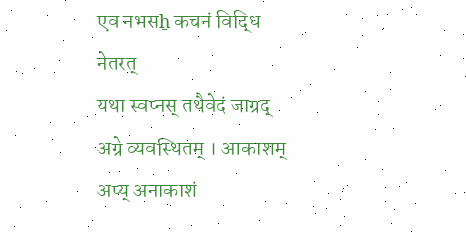एव नभसẖ कचनं विद्धि नेतरत्
यथा स्वप्नस् तथैवेदं जाग्रद् अग्रे व्यवस्थितम् । आकाशम् अप्य् अनाकाशं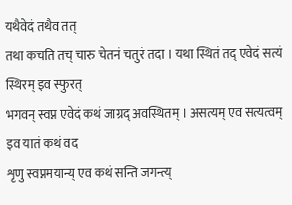यथैवेदं तथैव तत्
तथा कचति तच् चारु चेतनं चतुरं तदा । यथा स्थितं तद् एवेदं सत्यं स्थिरम् इव स्फुरत्
भगवन् स्वप्न एवेदं कथं जाग्रद् अवस्थितम् । असत्यम् एव सत्यत्वम् इव यातं कथं वद
शृणु स्वप्नमयान्य् एव कथं सन्ति जगन्त्य्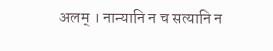अलम् । नान्यानि न च सत्यानि न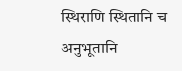स्थिराणि स्थितानि च
अनुभूतानि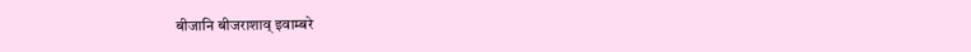बीजानि बीजराशाव् इवाम्बरे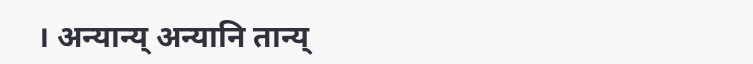। अन्यान्य् अन्यानि तान्य्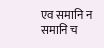एव समानि न समानि च